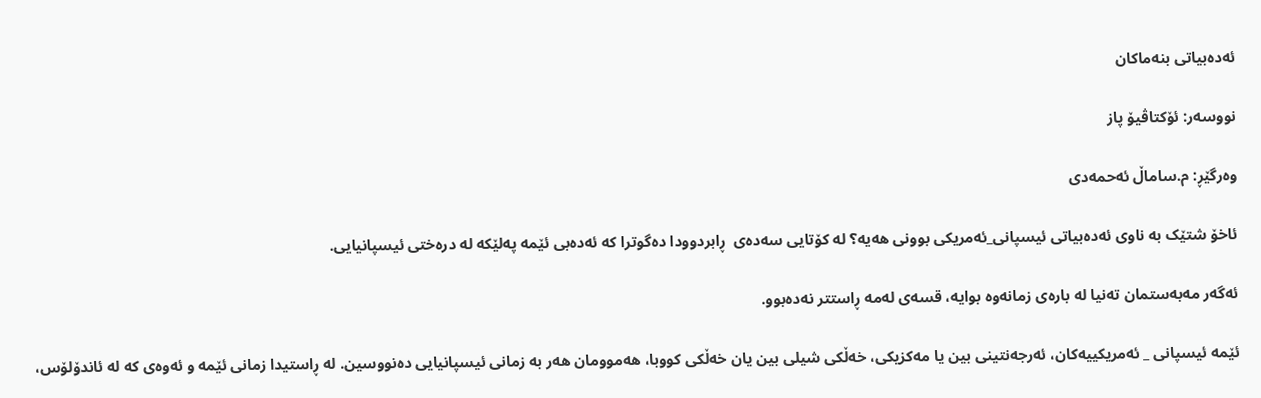ئەدەبیاتی بنەماکان

نووسه‌ر: ئۆکتاڤیۆ پاز

وه‌رگێڕ: م.ساماڵ ئه‌حمه‌دی

ئاخۆ شتێک بە ناوی ئەدەبیاتی ئیسپانی_ئەمریکی بوونی هەیە؟ لە کۆتایی سەدەی  ڕابردوودا دەگوترا کە ئەدەبی ئێمە پەلێکە لە درەختی ئیسپانیایی.

ئەگەر مەبەستمان تەنیا لە بارەی زمانەوە بوایە، قسەی لەمە ڕاستتر نەدەبوو.

ئێمە ئیسپانی _ ئەمریکییەکان، ئەرجەنتینی بین یا مەکزیکی، خەڵکی شیلی بین یان خەڵکی کووبا، هەموومان هەر بە زمانی ئیسپانیایی دەنووسین. لە ڕاستیدا زمانی ئێمە و ئەوەی کە لە ئاندۆلۆس،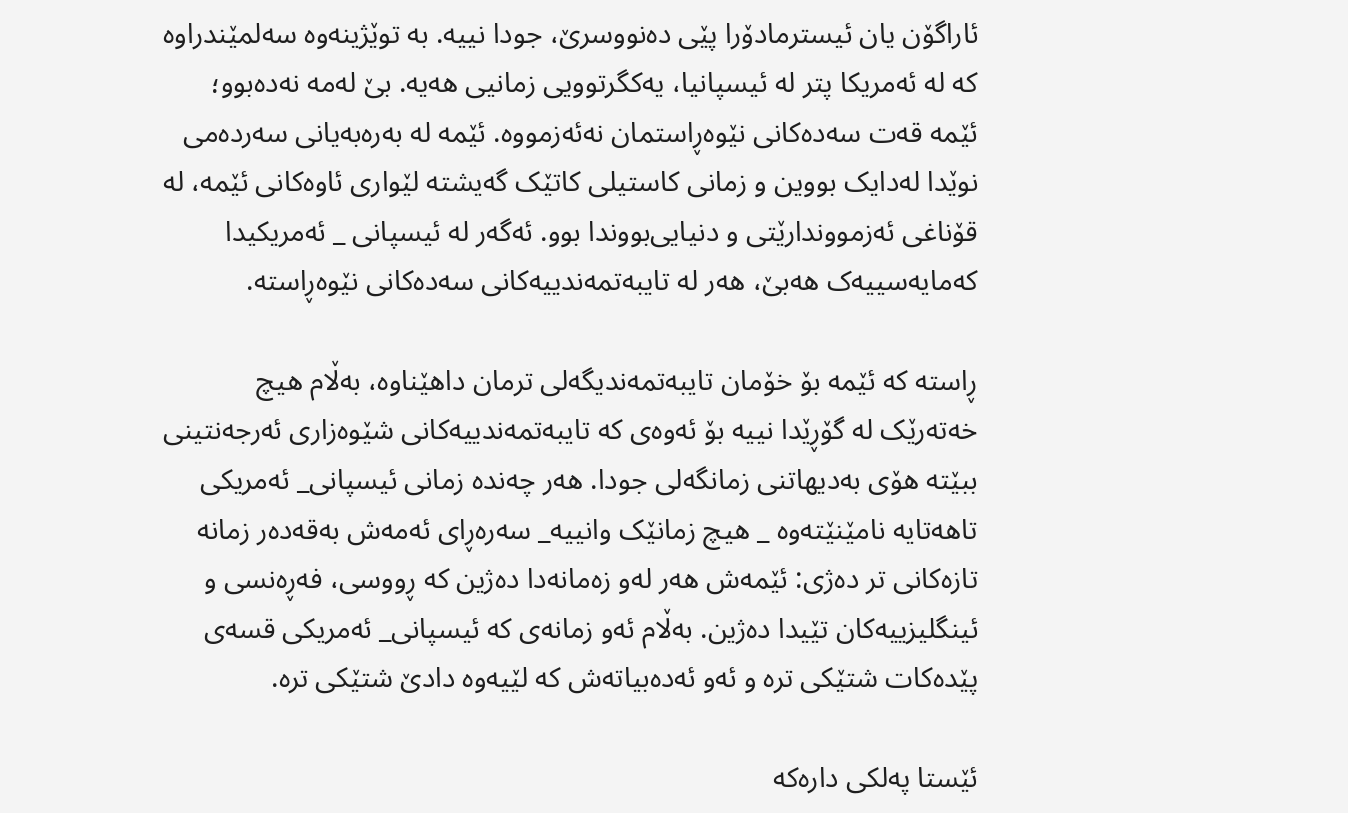ئاراگۆن یان ئیسترمادۆرا پێی دەنووسرێ، جودا نییە. بە توێژینەوە سەلمێندراوە کە لە ئەمریکا پتر لە ئیسپانیا، یەکگرتوویی زمانیی هەیە. بێ لەمە نەدەبوو؛ ئێمە قەت سەدەکانی نێوەڕاستمان نەئەزمووە. ئێمە لە بەرەبەیانی سەردەمی نوێدا لەدایک بووین و زمانی کاستیلی کاتێک گەیشتە لێواری ئاوەکانی ئێمە، لە قۆناغی ئەزمووندارێتی و دنیایی‌بووندا بوو. ئەگەر لە ئیسپانی _ ئەمریکیدا کەمایەسییەک هەبێ، هەر لە تایبەتمەندییەکانی سەدەکانی نێوەڕاستە.

ڕاستە کە ئێمە بۆ خۆمان تایبەتمەندیگەلی ترمان داهێناوە، بەڵام هیچ خەتەرێک لە گۆڕێدا نییە بۆ ئەوەی کە تایبەتمەندییەکانی شێوەزاری ئەرجەنتینی ببێتە هۆی بەدیهاتنی زمانگەلی جودا. هەر چەندە زمانی ئیسپانی_ ئەمریکی تاهەتایە نامێنێتەوە _ هیچ زمانێک وانییە_ سەرەڕای ئەمەش بەقەدەر زمانە تازەکانی تر دەژی: ئێمەش هەر لەو زەمانەدا دەژین کە ڕووسی، فەڕەنسی و ئینگلیزییەکان تێیدا دەژین. بەڵام ئەو زمانەی کە ئیسپانی_ ئەمریکی قسەی پێدەکات شتێکی ترە و ئەو ئەدەبیاتەش کە لێیەوە دادێ شتێکی ترە.

ئێستا پەلکی دارەکە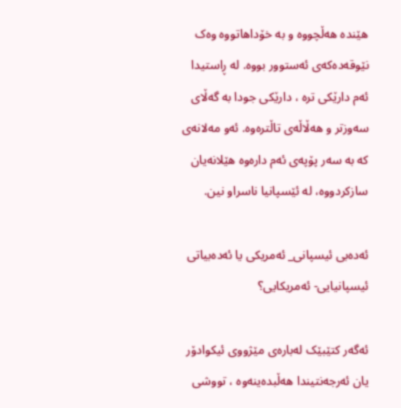هێندە هەڵچووە و بە خۆداهاتووە وەک نێوقەدەکەی ئەستوور بووە. لە ڕاستیدا ئەم دارێکی ترە ، دارێکی جودا بە گەڵای سەوزتر و هەڵاڵەی تاڵترەوە. ئەو مەلانەی کە بە سەر پۆپەی ئەم دارەوە هێلانەیان سازکردووە، لە ئێسپانیا ناسراو نین.

ئەدەبی ئیسپانی_ ئەمریکی یا ئەدەبیاتی ئیسپانیایی- ئەمریکایی؟

ئەگەر کتێبێک لەبارەی مێژووی ئیکوادۆر یان ئەرجەنتیندا هەڵبدەینەوە ، تووشی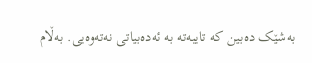بەشێک دەبین کە تایبەتە بە ئەدەبیاتی نەتەوەیی‌. بەڵام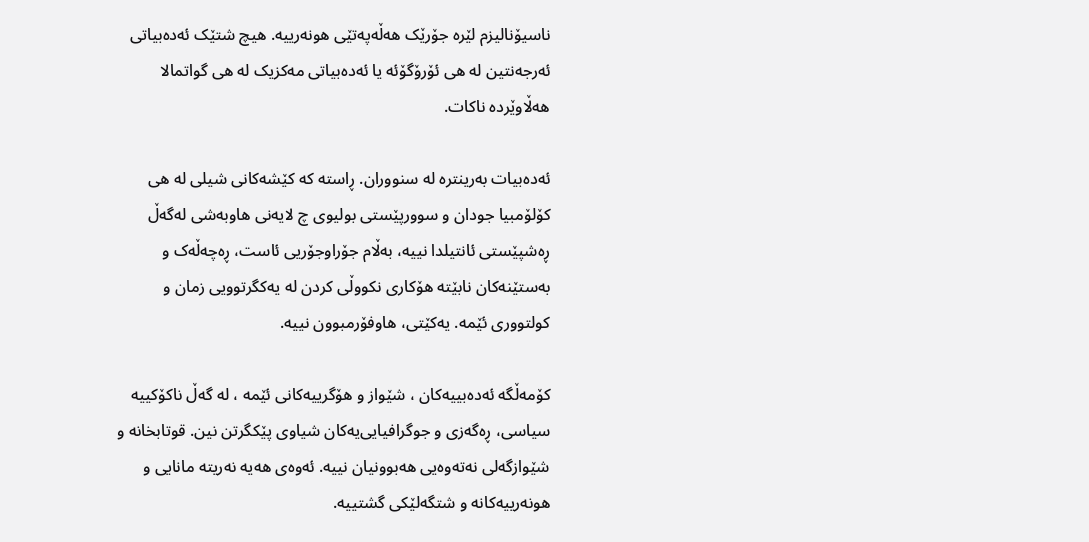ناسیۆنالیزم لێرە جۆرێک هەڵەپەتێی هونەرییە. هیچ شتێک ئەدەبیاتی ئەرجەنتین لە هی ئۆرۆگۆئە یا ئەدەبیاتی مەکزیک لە هی گواتمالا هەڵاوێردە ناکات.

ئەدەبیات بەرینترە لە سنووران. ڕاستە کە کێشەکانی شیلی لە هی کۆلۆمبیا جودان و سوورپێستی بولیوی چ لایەنی هاوبەشی لەگەڵ ڕەشپێستی ئانتیلدا نییە، بەڵام جۆراوجۆریی ئاست، ڕەچەڵەک و بەستێنەکان نابێتە هۆکاری نکووڵی کردن لە یەکگرتوویی زمان و کولتووری ئێمە. یەکێتی، هاوفۆرمبوون نییە.

کۆمەڵگە ئەدەبییەکان ، شێواز و هۆگرییەکانی ئێمە ، لە گەڵ ناکۆکییە سیاسی، ڕەگەزی و جوگرافیایی‌یەکان شیاوی پێکگرتن نین. قوتابخانە و شێوازگەلی نەتەوەیی هەبوونیان نییە. ئەوەی هەیە نەریتە مانایی و هونەرییەکانە و شتگەلێکی گشتییە.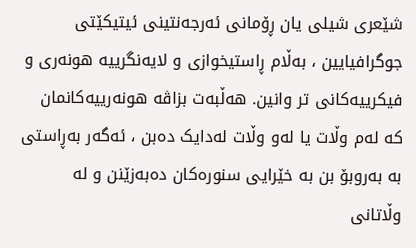شێعری شیلی یان ڕۆمانی ئەرجەنتینی ئیتیکێتی جوگرافیایین ، بەڵام ڕاستیخوازی و لایەنگرییە هونەری و فیکرییەکانی تر وانین. هەڵبەت بزاڤه‌ هونەرییەکانمان کە لەم وڵات یا لەو وڵات لەدایک دەبن ، ئەگەر بەڕاستی بە بەروبۆ بن بە خێرایی سنورەکان دەبەزێنن و لە وڵاتانی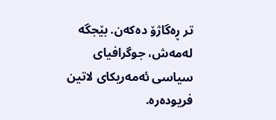تر ڕەگاژۆ دەکەن. بێجگە لەمەش، جوگرافیای سیاسی ئەمەریکای لاتین فریودەرە.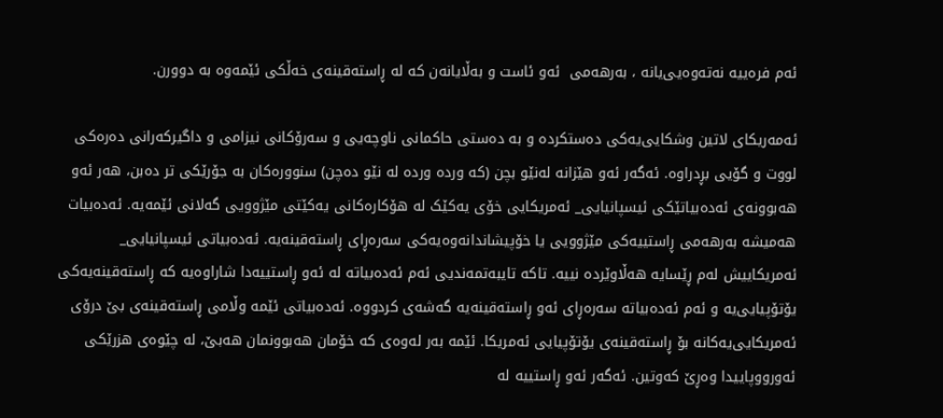ئەم فرەییە نەتەوەیی‌یانە ، بەرهەمی  ئەو ئاست و بەڵایانەن کە لە ڕاستەقینەی خەڵکی ئێمەوە بە دوورن.

ئەمەریکای لاتین وشکایی‌یەکی دەستکردە و بە دەستی حاکمانی ناوچەیی و سەرۆکانی نیزامی و داگیرکەرانی دەرەکی لووت و گۆیی بڕدراوە. ئەگەر ئەو هێزانە لەنێو بچن (کە وردە وردە لە نێو دەچن) سنوورەکان بە جۆرێکی تر دەبن، هەر ئەو هەبوونەی ئەدەبیاتێکی ئیسپانیایی_ ئەمریکایی خۆی یەکێک لە هۆکارەکانی یەکێتی مێژوویی گەلانی ئێمەیە. ئەدەبیات هەمیشە بەرهەمی ڕاستییەکی مێژوویی یا خۆپیشاندانەوەیەکی سەرەڕای ڕاستەقینەیە. ئەدەبیاتی ئیسپانیایی_ ئەمریکاییش لەم ڕێسایە هەڵاوێردە نییە. تاکە تایبەتمەندیی ئەم ئەدەبیاتە لە ئەو ڕاستییەدا شاراوەیە کە ڕاستەقینەیەکی یۆتۆپیایی‌یە و ئەم ئەدەبیاتە سەرەڕای ئەو ڕاستەقینەیە گەشەی کردووە. ئەدەبیاتی ئێمە وڵامی ڕاستەقینەی بێ درۆی ئەمریکایی‌یەکانە بۆ ڕاستەقینەی یۆتۆپیایی ئەمریکا. ئێمە بەر لەوەی کە خۆمان هەبوونمان هەبێ، لە چێوه‌ی هزرێکی ئەورووپاییدا وەڕێ کەوتین. ئەگەر ئەو ڕاستییە لە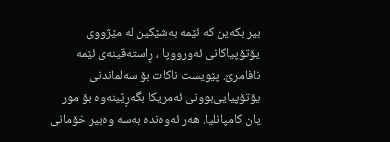بیر بکەین کە ئێمە بەشێکین لە مێژووی یۆتۆپیاکانی ئەورووپا ، ڕاستەقینەی ئێمە نافامرێ. پێویست ناکات بۆ سەلماندنی یۆتۆپیایی‌بوونی ئەمریکا بگەڕێینەوە بۆ مور یان کامپانلیا. هەر ئەوەندە بەسە وەبیر خۆمانی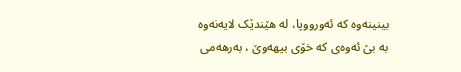بینینەوە کە ئەورووپا، لە هێندێک لایەنەوە بە بێ ئەوەی کە خۆی بیهەوێ ، بەرهەمی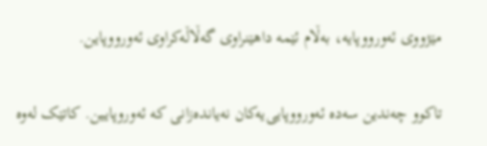مێژووی ئەورووپایە، بەڵام ئێمە داهێنراوی گەڵاڵەکراوی ئەورووپاین.

تاکوو چەندین سەدە ئەورووپایی‌یەکان نەیاندەزانی کە ئەوروپایین. کاتێک لەوە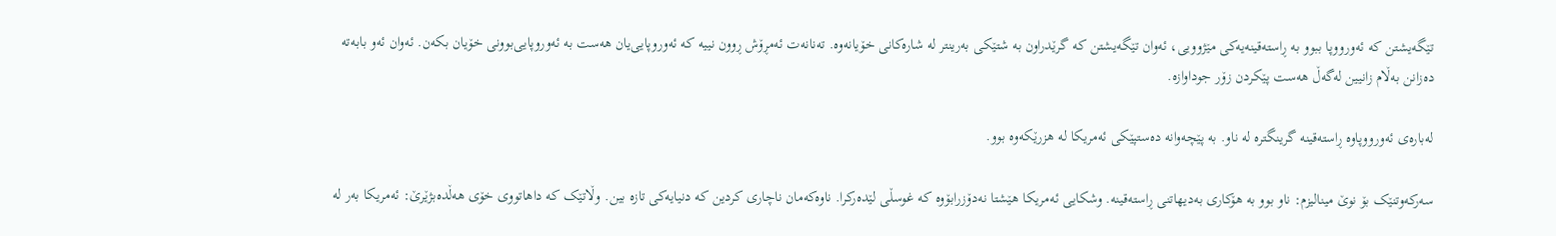تێگەیشتن کە ئەورووپا ببوو بە ڕاستەقینەیەکی مێژوویی، ئەوان تێگەیشتن کە گرێدراون بە شتێکی بەرینتر لە شارەکانی خۆیانەوە. تەنانەت ئەمڕۆش ڕوون نییە کە ئەوروپایی‌یان هەست بە ئەوروپایی‌بوونی خۆیان بکەن. ئەوان ئەو بابەتە دەزانن بەڵام زانیین لەگەڵ هەست پێکردن زۆر جوداوازە.

لەبارەی ئەورووپاوە ڕاستەقینە گرینگترە لە ناو. بە پێچەوانە ده‌ستپێکی ئه‌مریکا لە هزرێکەوە بوو.

سەرکەوتنێک بۆ نوێ مینالیزم: ناو بوو بە هۆکاری بەدیهاتنی ڕاستەقینە. وشکایی ئەمریکا هێشتا نەدۆزرابۆوە کە غوسڵی لێدەرکرا. ناوەکەمان ناچاری کردین کە دنیایەکی تازە بین. وڵاتێک کە داهاتووی خۆی هەڵدەبژێرێ: ئەمریکا بەر لە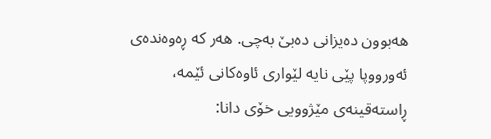هەبوون دەیزانی دەبێ بەچی. هەر کە ڕەوەندەی ئەورووپا پێی نایە لێواری ئاوەکانی ئێمە، ڕاستەقینەی مێژوویی خۆی دانا: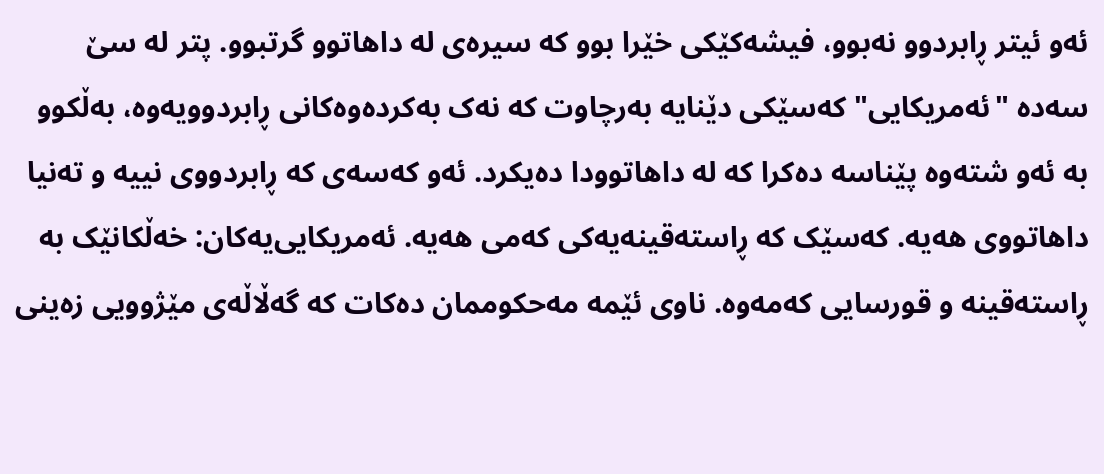ئەو ئیتر ڕابردوو نەبوو، فیشه‌کێکی خێرا بوو کە سیرەی لە داهاتوو گرتبوو. پتر لە سێ سەدە "ئەمریکایی" کەسێکی دێنایە بەرچاوت کە نەک بەکردەوەکانی ڕابردوویەوە، بەڵکوو بە ئەو شتەوە پێناسە دەکرا کە لە داهاتوودا دەیکرد. ئەو کەسەی کە ڕابردووی نییە و تەنیا داهاتووی هەیە. کەسێک کە ڕاستەقینەیەکی کەمی هەیە. ئەمریکایی‌یەکان: خەڵکانێک بە ڕاستەقینە و قورسایی کەمەوە. ناوی ئێمە مەحکوممان دەکات کە گەڵاڵەی مێژوویی زەینی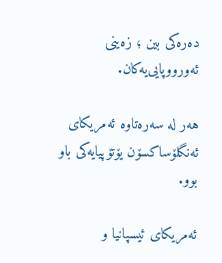دەرەکی بین ؛ زەینی ئەورووپایی‌یەکان.

هەر لە سەرەتاوە ئەمریکای ئەنگلۆساکسۆن یۆتۆپیایەکی باو بوو.

ئەمریکای ئیسپانیا و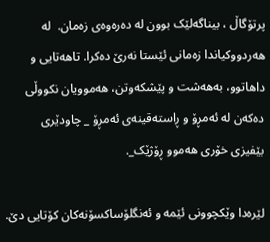پرتۆگاڵ ، بیناگەلێک بوون لە دەرەوەی زەمان.  لە هەردووکیاندا زەمانی ئێستا نەرێ دەکرا. تاهەتایی و داهاتوو، بەهەشت و پێشکەوتن، هەموویان نکووڵی دەکەن لە ئەمڕۆ و ڕاستەقینەی ئەمڕۆ _ چاودێری بێفیزی خۆری هەموو ڕۆژێک_.

لێرەدا وێکچوونی ئێمە و ئەنگلۆساکسۆنەکان کۆتایی دێ.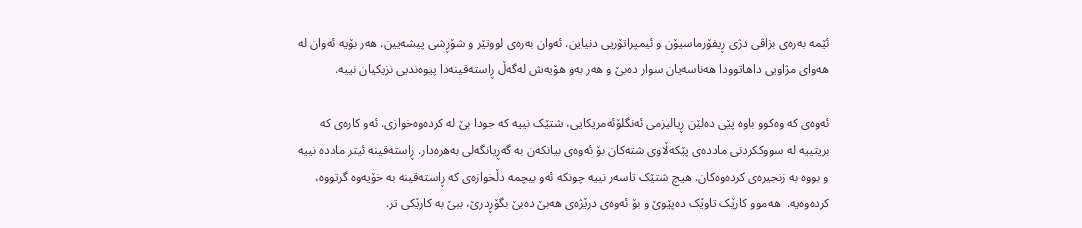ئێمە بەرەی بزاڤی دژی ڕیفۆرماسیۆن و ئیمپراتۆریی دنیاین. ئەوان بەرەی لووتێر و شۆڕشی پیشەیین. هەر بۆیە ئەوان لە هەوای مژاویی داهاتوودا هەناسەیان سوار دەبێ و هەر بەو هۆیەش لەگەڵ ڕاستەقینەدا پیوەندیی نزیکیان نییە.

ئەوەی کە وەکوو باوە پێی دەلێن ڕیالیزمی ئەنگلۆئەمریکایی، شتێک نییە کە جودا بێ لە کردەوەخوازی. ئەو کارەی کە بریتییە لە سووککردنی ماددەی پێکه‌ڵاوی شتەکان بۆ ئەوەی بیانکەن بە گەڕیانگەلی بەهرەدار. ڕاستەقینە ئیتر ماددە نییە و بووە بە زنجیرەی کردەوەکان. هیچ شتێک تاسەر نییە چونکە ئەو بیچمە دڵخوازەی کە ڕاستەقینە بە خۆیەوە گرتووە، کردەوەیە.  هەموو کارێک تاوێک دەپێوێ و بۆ ئەوەی درێژەی هەبێ دەبێ بگۆڕدرێ، ببێ بە کارێکی تر.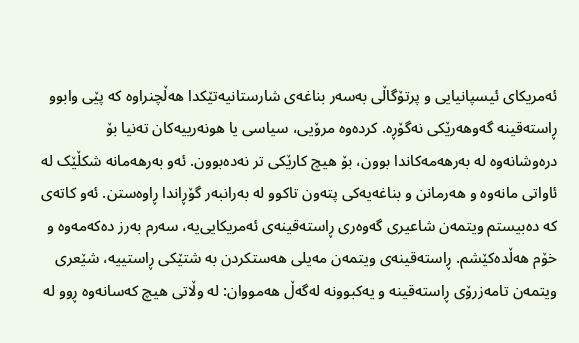ئەمریکای ئیسپانیایی و پرتۆگاڵی بەسەر بناغەی شارستانیەتێکدا هەڵچنراوە کە پێی وابوو ڕاستەقینە گەوهەرێکی نەگۆڕە. کردەوە مرۆیی، سیاسی یا هونەرییەکان تەنیا بۆ درەوشانەوە لە بەرهەمەکاندا بوون، بۆ هیچ کارێکی تر نەدەبوون. ئەو بەرهەمانە شکڵێک لە ئاواتی مانەوە و هەرمانن و بناغەیەکی پتەون تاکوو لە بەرانبەر گۆڕاندا ڕاوەستن. ئەو کاتەی کە دەبیستم ویتمەن شاعیری گەوەری ڕاستەقینەی ئەمریکایی‌یە، سەرم بەرز دەکەمەوە و خۆم هەڵدەکێشم. ڕاستەقینەی ویتمەن مەیلی هەستکردن بە شتێکی ڕاستییە، شێعری ویتمەن تامەزرۆی ڕاستەقینە و یەکبوونە لەگەڵ هەمووان: لە وڵاتی هیچ کەسانەوە ڕوو لە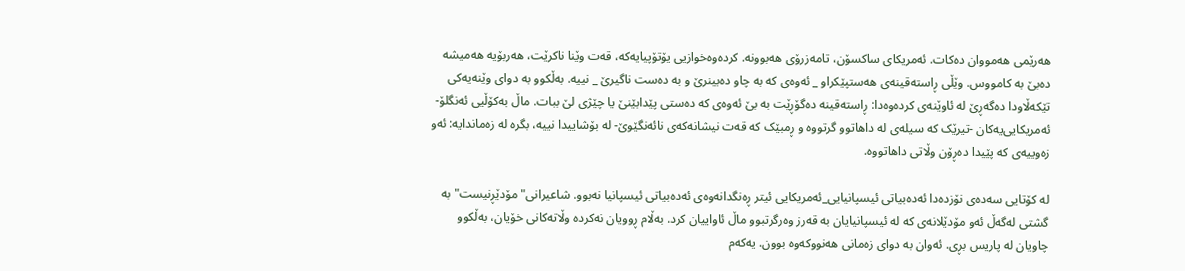هەرێمی هەمووان دەکات. ئەمریکای ساکسۆن، تامەزرۆی هەبوونە. کردەوەخوازیی یۆتۆپیایەکە، قەت وێنا ناکرێت، هەربۆیە هەمیشە دەبێ بە کامووس. وێڵی ڕاستەقینەی هەستپێکراو _ ئەوەی کە بە چاو دەبینرێ و بە دەست ناگیرێ _ نییە. بەڵکوو بە دوای وێنەیەکی تێکەڵاودا دەگەڕێ لە ئاوێنەی کردەوەدا: ڕاستەقینە دەگۆڕێت بە بێ ئەوەی کە دەستی پێدابێنێ یا چێژی لێ ببات. ماڵ بەکۆڵیی ئەنگلۆ-ئەمریکایی‌یەکان -تیرێک کە سیلەی لە داهاتوو گرتووە و ڕمبێک کە قەت نیشانەکەی نائەنگێوێ- لە بۆشاییدا نییە، بگره‌ لە زەماندایە: ئەو زەوییەی کە پێیدا دەڕۆن وڵاتی داهاتووە.

لە کۆتایی سەدەی نۆزدەدا ئەدەبیاتی ئیسپانیایی_ئەمریکایی ئیتر ڕەنگدانەوەی ئەدەبیاتی ئیسپانیا نەبوو. شاعیرانی" مۆدێڕنیست" بە گشتی لەگەڵ ئەو مۆدێلانەی کە لە ئیسپانیایان بە قەرز وەرگرتبوو ماڵ ئاواییان کرد. بەڵام ڕوویان نەکردە وڵاتەکانی خۆیان، بەڵکوو چاویان لە پاریس بڕی. ئەوان بە دوای زەمانی هەنووکەوە بوون. یەکەم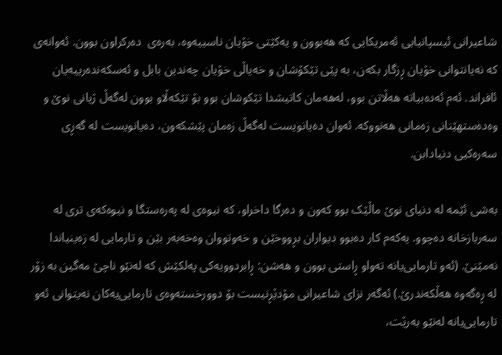شاعیرانی ئیسپانیایی ئەمریکایی کە هەبوون و یەکێتی خۆیان ناسییەوە، بەرەی  دەرکراون بوون. ئەوانەی کە نەیانتوانی خۆیان ڕزگار بکەن، بە پێی تێکۆشان و خەیاڵی خۆیان چەندین بابل و ئەسکەندەرییەیان ئافراند. ئەم ئەدەبیاتە هەڵاتن بوو، لەهەمان کاتیشدا تێکوشان بوو بۆ تێکەڵاو بوون لەگەڵ ژیانی نوێ و وەدەستهێنانی زەمانی هەنووکە. ئەوان دەیانویست لەگەڵ زەمان پێشکەون، دەیانویست لە گەڕی سەرەکیی دنیادابن.

بەشی ئێمە لە دنیای نوێ ماڵێک بوو کەون و ده‌رگا داخراو، کە نیوەی لە پەره‌ستگا و نیوەکەی تری لە سەربازخانە دەچوو. یەکەم کار دەبوو دیواران بڕووخێن و خەوتووان وەخەبەر بێن و تارمایی لە زەینیاندا نەمێنێ. (ئەو تارمایی‌یانە تەواو ڕاستی بوون و هەشن: ڕابردوویەکی پەلکێش کە لەنێو ناچێ مەگین بە زۆر لە ڕەگەوە هەڵکەندرێ.) ئەگەر نزای شاعیرانی مۆدێڕنیست بۆ دوورخستەوەی تارمایی‌یەکان نەیتوانی ئەو تارمایی‌یانە لەنێو بەرێت،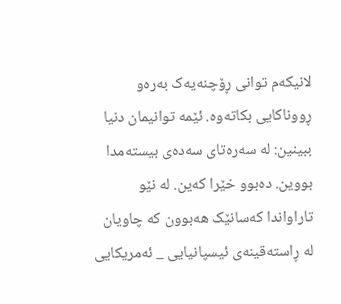لانیکەم توانی ڕۆچنەیەک بەرەو ڕووناکایی بکاتەوە. ئێمە توانیمان دنیا ببینین: لە سەرەتای سەدەی بیستەمدا بووین. دەبوو خێرا کەین. لە نێو تاراواندا کەسانێک هەبوون کە چاویان لە ڕاستەقینەی ئیسپانیایی _ ئەمریکایی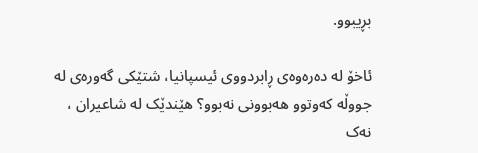بڕیبوو.

ئاخۆ لە دەرەوەی ڕابردووی ئیسپانیا، شتێکی گەورەی لە جووڵە کەوتوو هەبوونی نەبوو؟ هێندێک لە شاعیران ، نەک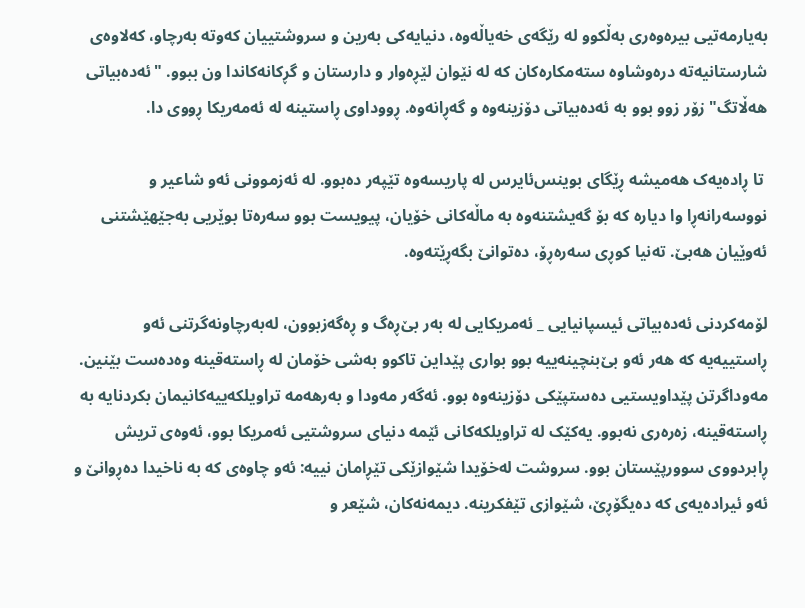بەیارمەتیی بیرەوەری بەڵکوو لە رێگەی خەیاڵەوە، دنیایەکی بەرین و سروشتییان کەوتە بەرچاو، کەلاوەی شارستانیەتە درەوشاوە ستەمکارەکان کە لە نێوان لێڕەوار و دارستان و گڕکانەکاندا ون ببوو. "ئەدەبیاتی هەڵاتگ" زۆر زوو بوو بە ئەدەبیاتی دۆزینەوە و گەڕانەوە. ڕووداوی ڕاستینە لە ئەمەریکا ڕووی دا.

 تا ڕادەیەک هەمیشە ڕێگای بوینس‌ئایرس لە پاریسەوە تێپەر دەبوو. لە ئەزموونی ئەو شاعیر و نووسەرانەڕا وا دیارە کە بۆ گەیشتنەوە بە ماڵەکانی خۆیان، پیویست بوو سەرەتا بوێریی بەجێهێشتنی ئەوێیان هەبێ. تەنیا کوڕی سەرەڕۆ، دەتوانێ بگەڕێتەوە.

لۆمەکردنی ئەدەبیاتی ئیسپانیایی _ ئەمریکایی لە بەر بێ‌ڕه‌گ و ڕەگەزبوون، لەبەرچاونەگرتنی ئەو ڕاستییەیە کە هەر ئەو بێ‌بنچینەییە بوو بواری پێداین تاکوو بەشی خۆمان لە ڕاستەقینە وەدەست بێنین. مەوداگرتن پێداویستیی دەستپێکی دۆزینەوە بوو. ئەگەر مەودا و بەرهەمە تراویلکەییەکانیمان بکردنایە بە ڕاستەقینە، زەرەری نەبوو. یەکێک لە تراویلکەکانی ئێمە دنیای سروشتیی ئەمریکا بوو، ئەوەی تریش ڕابردووی سوورپێستان بوو. سروشت لەخۆیدا شێوازێکی تێڕامان نییە: ئەو چاوەی کە بە ناخیدا دەڕوانێ و ئەو ئیرادەیەی کە دەیگۆڕێ، شێوازی تێفکرینە. دیمەنەکان، شێعر و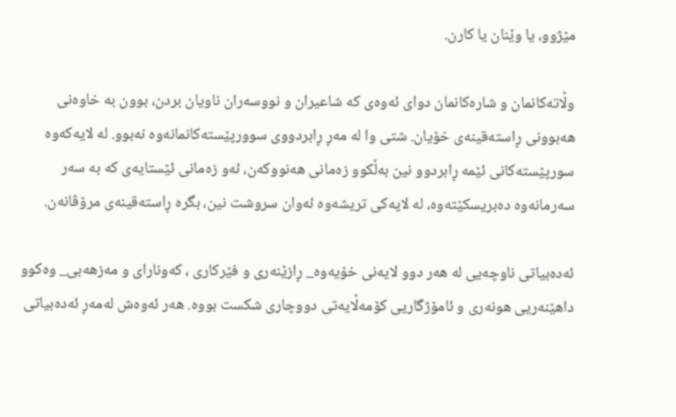مێژوو، یا وێنان یا کارن.

وڵاتەکانمان و شارەکانمان دوای ئەوەی کە شاعیران و نووسەران ناویان بردن، بوون بە خاوەنی هەبوونی ڕاستەقینەی خۆیان. شتی وا لە مەڕ ڕابردووی سوورپێستەکانمانەوە نەبوو. لە لایەکەوە سورپێستەکانی ئێمە ڕابردوو نین بەڵکوو زەمانی هەنووکەن، ئەو زەمانی ئێستایەی کە بە سەر سەرمانەوە دەبریسکێتەوە، لە لایەکی تریشەوە ئەوان سروشت نین، بگره‌ ڕاستەقینەی مرۆڤانەن.

ئەدەبیاتی ناوچەیی لە هەر دوو لایەنی خۆیەوە_ ڕازێنەری و فێرکاری ، کەونارای و مەزهەبی_ وەکوو داهێنەریی هونەری و ئامۆژگاریی کۆمەڵایەتی دووچاری شکست بووە. هەر ئەوەش لەمەڕ ئەدەبیاتی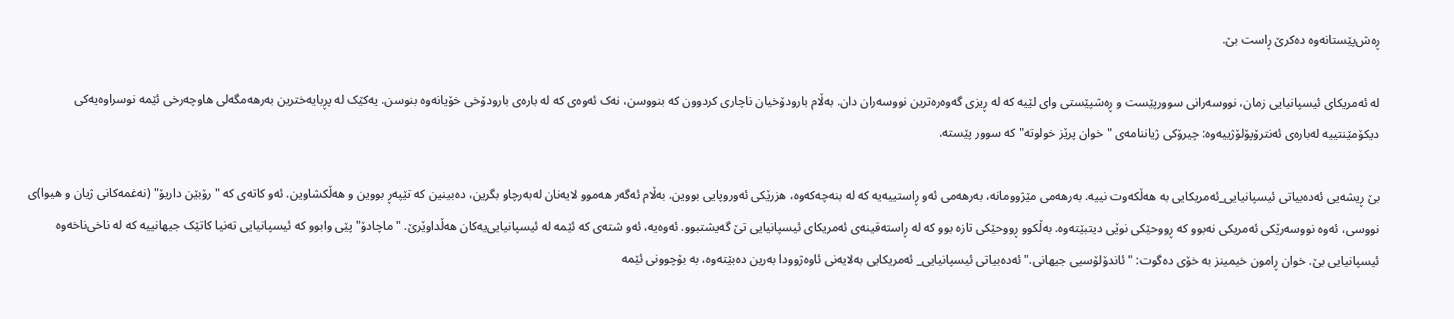ڕەش‌پێستانەوە دەکرێ ڕاست بێ.

لە ئەمریکای ئیسپانیایی زمان، نووسەرانی سوورپێست و ڕەشپێستی وای لێیە کە لە ڕیزی گەوەرەترین نووسەران دان. بەڵام بارودۆخیان ناچاری کردوون کە بنووسن، نەک ئەوەی کە لە بارەی بارودۆخی خۆیانەوە بنوسن. یەکێک لە پڕبایەخترین بەرهەمگەلی هاوچەرخی ئێمە نوسراوەیەکی دیکۆمێنتییە لەبارەی ئەنترۆپۆلۆژییەوە: چیرۆکی ژیاننامەی "خوان پرێز خولوتە" کە سوور پێستە.

بێ ڕیشەیی ئەدەبیاتی ئیسپانیایی_ئەمریکایی بە هەڵکەوت نییە. بەرهەمی مێژوومانە، بەرهەمی ئەو ڕاستییەیە کە لە بنەچەکەوە، هزرێکی ئەوروپایی بووین. بەڵام ئەگەر هەموو لایەنان لەبەرچاو بگرین، دەبینین کە تێپەڕ بووین و هەڵکشاوین. ئەو کاتەی کە "رۆبێن داریۆ" (نەغمەکانی ژیان و هیوا)ی نووسی، ئەوە نووسەرێکی ئەمریکی نەبوو کە ڕووحێکی نوێی دیتبێتەوە. بەڵکوو ڕووحێکی تازە بوو کە لە ڕاستەقینەی ئەمریکای ئیسپانیایی تێ گەیشتبوو. ئەوەیە، ئەو شتەی کە ئێمە لە ئیسپانیایی‌یەکان هەڵداوێرێ. "ماچادۆ" پێی وابوو کە ئیسپانیایی تەنیا کاتێک جیهانییە کە لە ناخی‌ناخەوە ئیسپانیایی بێ. خوان ڕامون خیمینز بە خۆی دەگوت: " ئاندۆلۆسیی جیهانی." ئەدەبیاتی ئیسپانیایی_ ئەمریکایی بەلایەنی ئاوەژوودا بەرین دەبێتەوە، بە بۆچوونی ئێمە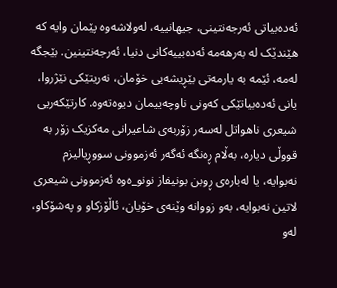ئەدەبیاتی ئەرجەنتینی، جیهانییە، لەولاشەوە پێمان وایە کە هێندێک لە بەرهەمە ئەدەبییەکانی دنیا، ئەرجەنتینین. بێجگە لەمە، ئێمە بە یارمەتی بێڕیشەیی خۆمان، نەریتێکی نێژروا، یانی ئەدەبیاتێکی کەونی ناوچەییمان دیوەتەوە. کارتێکەریی شيعری ناهواتل لەسەر زۆربەی شاعیرانی مەکزیک زۆر بە قووڵی دیارە، بەڵام ڕەنگە ئەگەر ئەزموونی سووڕیالیزم نەبوایە، یا لەبارەی ڕوبن ‌‌بونیفاز نونو_ەوە ئەزموونی شيعری لاتین نەبوایە، بەو زووانە وێنەی خۆیان، ئاڵۆزکاو و پەشۆکاو، لەو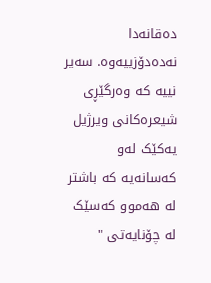دەقانەدا نەدەدۆزییەوە. سەیر نییە کە وەرگێڕی شيعرەکانی ویرژیل یەکێک لەو کەسانەیە کە باشتر لە هەموو کەسێک لە چۆنایەتی "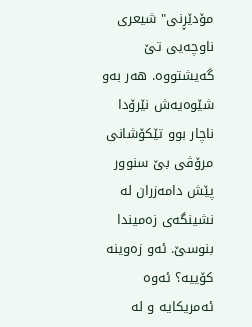مۆدێڕنی" شيعری ناوچەیی تێ گەیشتووە. هەر بەو شێوەیەش نێرۆدا ناچار بوو تێکۆشانی مرۆڤی بێ سنوور پێش دامەزران لە نشینگەی زەمیندا بنوسێ. ئەو زەوینە کۆییە؟ ئەوە ئەمریکایە و لە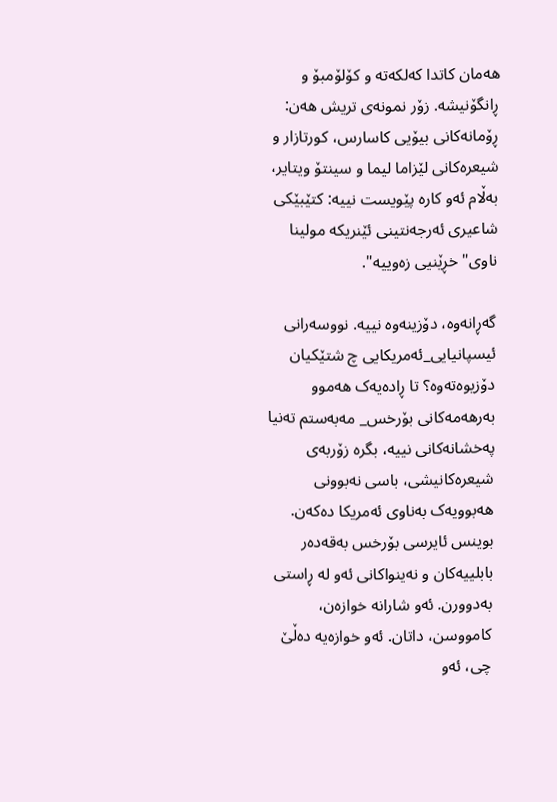هەمان کاتدا کەلکەتە و کۆلۆمبۆ و ڕانگۆنیشە. زۆر نمونەی تریش هەن: ڕۆمانەکانی بیۆیی کاسارس، کورتازار و شيعرەکانی لێزاما لیما و سینتۆ ویتایر، بەڵام ئەو کارە پێویست نییە: کتێبێکی شاعیری ئەرجەنتینی ئێنریکە مولینا ناوی" خڕێنيی زەوییە".

گەڕانەوە، دۆزینەوە نییە. نووسەرانی ئیسپانیایی_ئەمریکایی چ شتێکیان دۆزیوەتەوە؟ تا ڕادەیەک هەموو بەرهەمەکانی بۆرخس_ مەبەستم تەنیا پەخشانەکانی نییە، بگرە زۆربەی شيعرەکانیشی، باسی نەبوونی هەبوویەک بەناوی ئەمریکا دەکەن. بوینس ئایرسی بۆرخس بەقەدەر بابلییەکان و نەینواکانی ئەو لە ڕاستی بەدوورن. ئەو شارانە خوازەن، کامووسن، داتان. ئەو خوازەیە دەڵێ چی، ئەو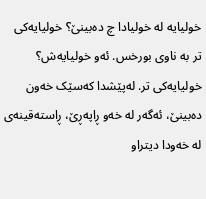خولیایە لە خولیادا چ دەبینێ؟ خولیایەکی تر بە ناوی بورخس. ئەو خولیایەش؟ خولیایەکی تر. لەپێشدا کەسێک خەون دەبینێ، ئەگەر لە خەو ڕاپەڕێ، ڕاستەقینەی لە خەودا دیتراو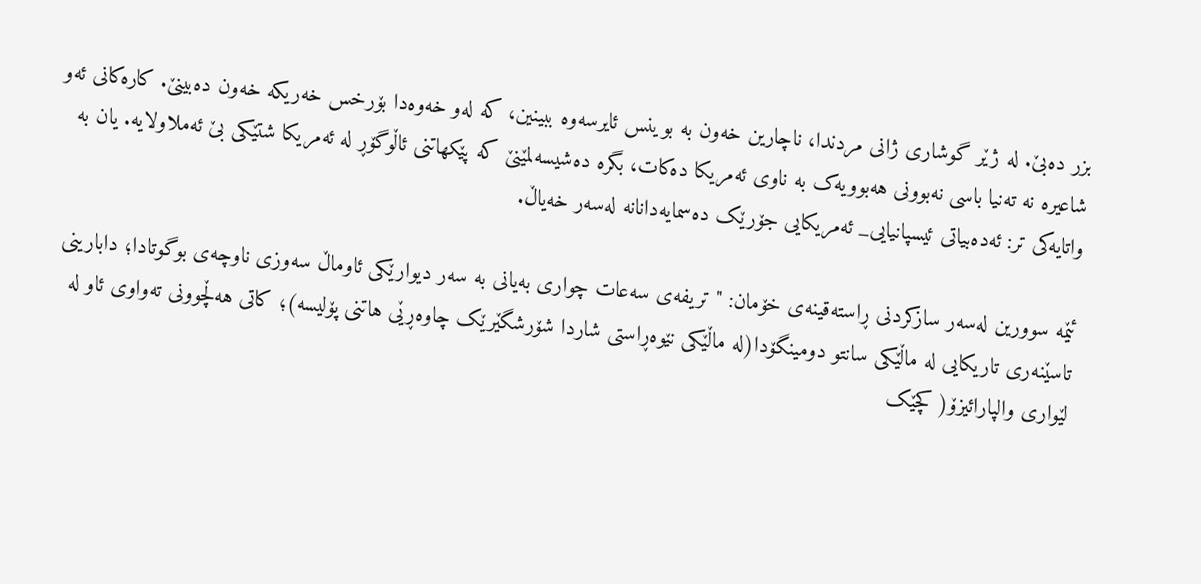بزر دەبێ. لە ژێر گوشاری ژانی مردندا، ناچارین خەون بە بوینس ئایرسەوە ببینین، کە لەو خەوەدا بۆرخس خەریکە خەون دەبینێ. کارەکانی ئەو شاعیرە نە تەنیا باسی نەبوونی هەبوویەک بە ناوی ئەمریکا دەکات، بگرە دەشیسەلمێنێ کە پێکهاتنی ئاڵوگۆڕ لە ئەمریکا شتێکی بێ ئەملاولایە. یان بە واتایەکی تر: ئەدەبیاتی ئیسپانیایی_ ئەمریکایی جۆرێک دەسمایەدانانە لەسەر خەیاڵ.

ئێمە سوورین لەسەر سازکردنی ڕاستەقینەی خۆمان: " تریفەی سەعات چواری بەیانی بە سەر دیوارێکی ئاوماڵ سەوزی ناوچەی بوگوتادا؛ دابارینی تاسێنەری تاریکایی لە ماڵێکی سانتو دومینگۆدا(لە ماڵێکی نێوەڕاستی شاردا شۆرشگێرێک چاوەڕێی هاتنی پۆلیسە)؛ کاتی هەڵچوونی تەواوی ئاو لە لێواری والپارائیزۆ( کچێک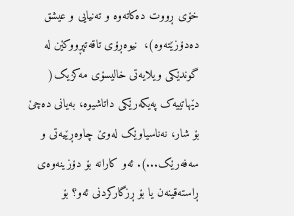خۆی ڕووت دەکاتەوە و تەنیایی و عیشق دەدۆزێتەوە)،  نیوەڕۆی تاقەتپڕووکێن لە گوندێکی ویلایەتی خالیسۆی مەکزیک( دێهاتییەک پەیکەرێکی داتاشیوە، بەیانی دەچێ بۆ شار، نەناسیاوێک لەوێ چاوەڕێیەتی و سەفەرێک...). ئەو کارانە بۆ دۆزینەوەی ڕاستەقینەن یا بۆ ڕزگارکردنی ئەو؟ بۆ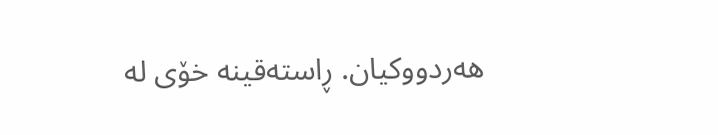هەردووکیان. ڕاستەقینە خۆی لە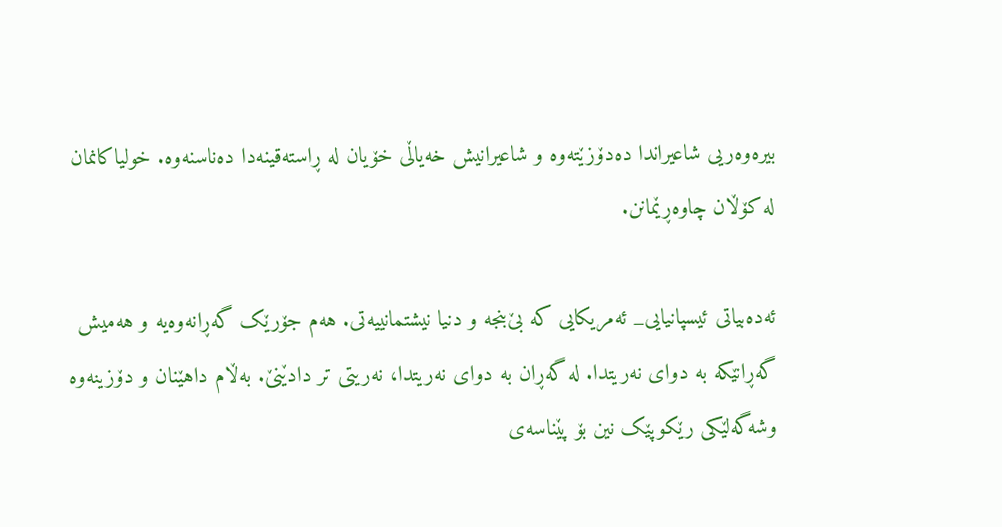بیرەوەریی شاعیراندا دەدۆزێتەوە و شاعیرانیش خەیاڵی خۆیان لە ڕاستەقینەدا دەناسنەوە. خولیاکانمان لە کۆڵان چاوەڕێمانن.

ئەدەبیاتی ئیسپانیایی_ ئەمریکایی کە بێ‌بنجە و دنیا نیشتمانییەتی. هەم جۆرێک گەڕانەوەیە و هەمیش گەڕانێکە بە دوای نەریتدا. لە گەڕان بە دوای نەریتدا، نەریتی تر دادێنێ. بەڵام داهێنان و دۆزینەوە وشەگەلێکی رێکوپێک نین بۆ پێناسەی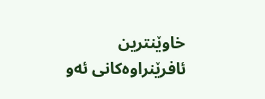خاوێنترین ئافرێنراوەکانی ئەو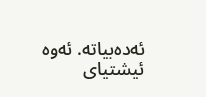ئەدەبیاتە. ئەوە ئیشتیای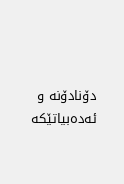دۆنادۆنە و ئەدەبیاتێکە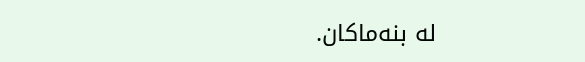لە بنەماکان.